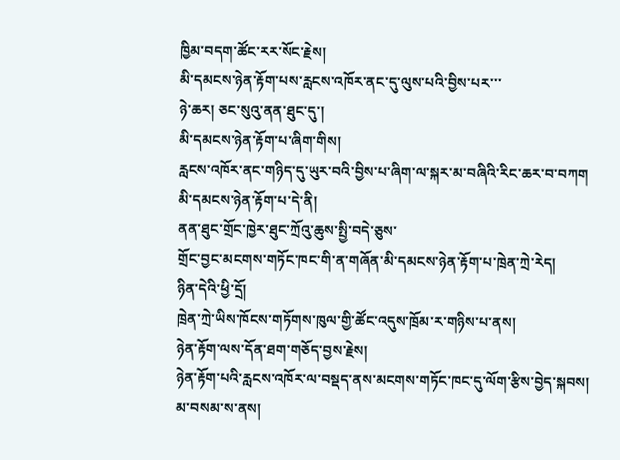ཁྱིམ་བདག་ཚོང་རར་སོང་རྗེས།
མི་དམངས་ཉེན་རྟོག་པས་རླངས་འཁོར་ནང་དུ་ལུས་པའི་བྱིས་པར་་་
ཉེ་ཆར། ཅང་སུའུ་ནན་ཐུང་དུ་།
མི་དམངས་ཉེན་རྟོག་པ་ཞིག་གིས།
རླངས་འཁོར་ནང་གཉིད་དུ་ཡུར་བའི་བྱིས་པ་ཞིག་ལ་སྐར་མ་བཞིའི་རིང་ཆར་བ་བཀག
མི་དམངས་ཉེན་རྟོག་པ་དེ་ནི།
ནན་ཐུང་གྲོང་ཁྱེར་ཐུང་ཀྲོའུ་ཆུས་སྤྱི་བདེ་ཅུས་
གྲོང་བྱང་མངགས་གཏོང་ཁང་གི་ན་གཞོན་མི་དམངས་ཉེན་རྟོག་པ་ཁྲེན་ཀྲེ་རེད།
ཉིན་དེའི་ཕྱི་དྲོ།
ཁྲེན་ཀྲེ་ཡིས་ཁོངས་གཏོགས་ཁུལ་གྱི་ཚོང་འདུས་ཁྲོམ་ར་གཉིས་པ་ནས།
ཉེན་རྟོག་ལས་དོན་ཐག་གཅོད་བྱས་རྗེས།
ཉེན་རྟོག་པའི་རླངས་འཁོར་ལ་བསྡད་ནས་མངགས་གཏོང་ཁང་དུ་ལོག་རྩིས་བྱེད་སྐབས།
མ་བསམ་ས་ནས།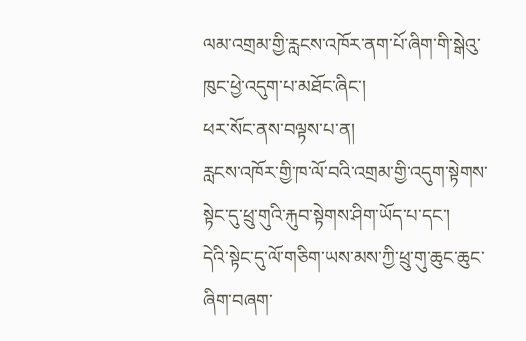ལམ་འགྲམ་གྱི་རླངས་འཁོར་ནག་པོ་ཞིག་གི་སྒེའུ་ཁུང་ཕྱེ་འདུག་པ་མཐོང་ཞིང་།
ཕར་སོང་ནས་བལྟས་པ་ན།
རླངས་འཁོར་གྱི་ཁ་ལོ་བའི་འགྲམ་གྱི་འདུག་སྟེགས་སྟེང་དུ་ཕྲུ་གུའི་རྐུབ་སྟེགས་ཤིག་ཡོད་པ་དང་།
དེའི་སྟེང་དུ་ལོ་གཅིག་ཡས་མས་ཀྱི་ཕྲུ་གུ་ཆུང་ཆུང་ཞིག་བཞག་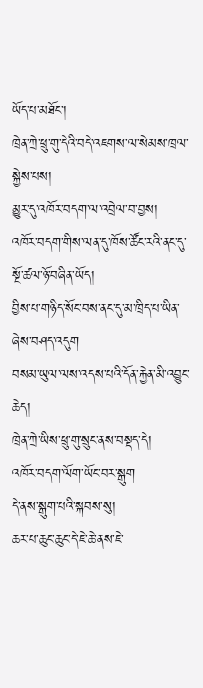ཡོད་པ་མཐོང་།
ཁྲེན་ཀྲེ་ཕྲུ་གུ་དེའི་བདེ་འཇགས་ལ་སེམས་ཁྲལ་སྐྱེས་པས།
མྱུར་དུ་འཁོར་བདག་ལ་འབྲེལ་བ་བྱས།
འཁོར་བདག་གིས་ལན་དུ་ཁོས་ཚོང་རའི་ནང་དུ་སྔོ་ཚལ་ཉོ་བཞིན་ཡོད།
བྱིས་པ་གཉིད་སོང་བས་ནང་དུ་མ་ཁྲིད་པ་ཡིན་ཞེས་བཤད་འདུག
བསམ་ཡུལ་ལས་འདས་པའི་དོན་རྐྱེན་མི་འབྱུང་ཆེད།
ཁྲེན་ཀྲེ་ཡིས་ཕྲུ་གུ་སྲུང་ནས་བསྡད་དེ།
འཁོར་བདག་ལོག་ཡོང་བར་སྒུག
དེ་ནས་སྒུག་པའི་སྐབས་སུ།
ཆར་པ་ཆུང་ཆུང་དེ་ཇེ་ཆེ་ནས་ཇེ་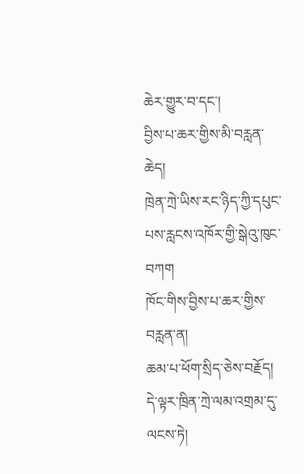ཆེར་གྱུར་བ་དང་།
བྱིས་པ་ཆར་གྱིས་མི་བརླན་ཆེད།
ཁྲེན་ཀྲེ་ཡིས་རང་ཉིད་ཀྱི་དཔུང་པས་རླངས་འཁོར་གྱི་སྒེའུ་ཁུང་བཀག
ཁོང་གིས་བྱིས་པ་ཆར་གྱིས་བརླན་ན།
ཆམ་པ་ཕོག་སྲིད་ཅེས་བརྗོད།
དེ་ལྟར་ཁྲིན་ཀྲེ་ལམ་འགྲམ་དུ་ལངས་ཏེ།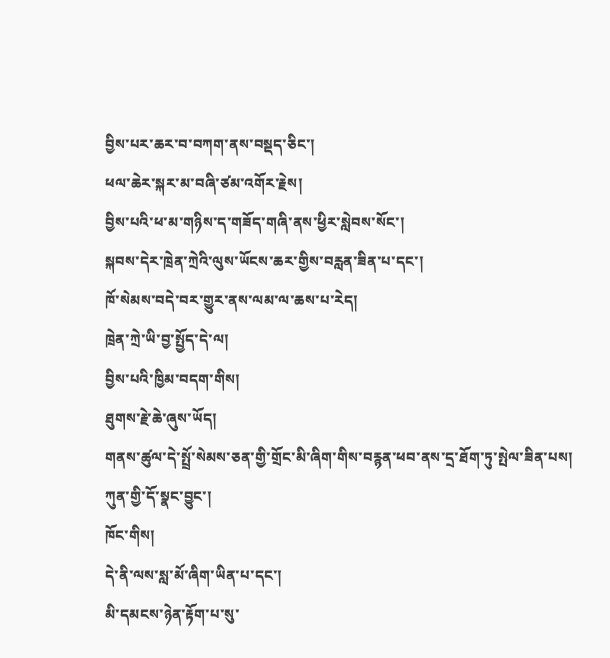བྱིས་པར་ཆར་བ་བཀག་ནས་བསྡད་ཅིང་།
ཕལ་ཆེར་སྐར་མ་བཞི་ཙམ་འགོར་རྗེས།
བྱིས་པའི་ཕ་མ་གཉིས་ད་གཟོད་གཞི་ནས་ཕྱིར་སླེབས་སོང་།
སྐབས་དེར་ཁྲེན་ཀྲེའི་ལུས་ཡོངས་ཆར་གྱིས་བརླན་ཟིན་པ་དང་།
ཁོ་སེམས་བདེ་བར་གྱུར་ནས་ལམ་ལ་ཆས་པ་རེད།
ཁྲེན་ཀྲེ་ཡི་བྱ་སྤྱོད་དེ་ལ།
བྱིས་པའི་ཁྱིམ་བདག་གིས།
ཐུགས་རྗེ་ཆེ་ཞུས་ཡོད།
གནས་ཚུལ་དེ་སྤྲོ་སེམས་ཅན་གྱི་གྲོང་མི་ཞིག་གིས་བརྙན་ཕབ་ནས་དྲ་ཐོག་ཏུ་སྤེལ་ཟིན་པས།
ཀུན་གྱི་དོ་སྣང་བྱུང་།
ཁོང་གིས།
དེ་ནི་ལས་སླ་མོ་ཞིག་ཡིན་པ་དང་།
མི་དམངས་ཉེན་རྟོག་པ་སུ་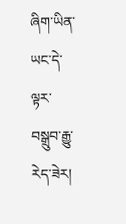ཞིག་ཡིན་ཡང་དེ་ལྟར་བསྒྲུབ་རྒྱུ་རེད་ཟེར།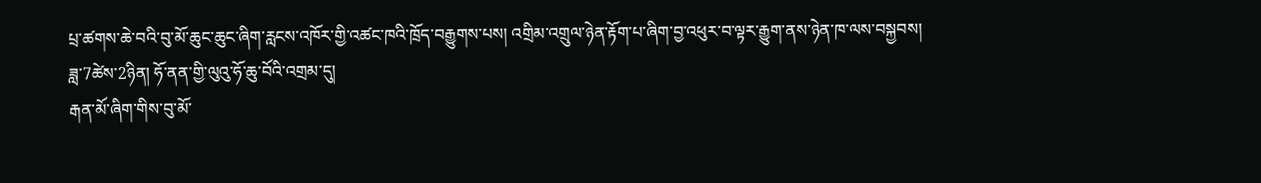པྲ་ཚགས་ཆེ་བའི་བུ་མོ་ཆུང་ཆུང་ཞིག་རླངས་འཁོར་གྱི་འཚང་ཁའི་ཁྲོད་བརྒྱུགས་པས། འགྲིམ་འགྲུལ་ཉེན་རྟོག་པ་ཞིག་བྱ་འཕུར་བ་ལྟར་རྒྱུག་ནས་ཉེན་ཁ་ལས་བསྐྱབས།
ཟླ་7ཚེས་2ཉིན། ཧོ་ནན་གྱི་ལུའུ་ཧོ་ཆུ་བོའི་འགྲམ་དུ།
རྒན་མོ་ཞིག་གིས་བུ་མོ་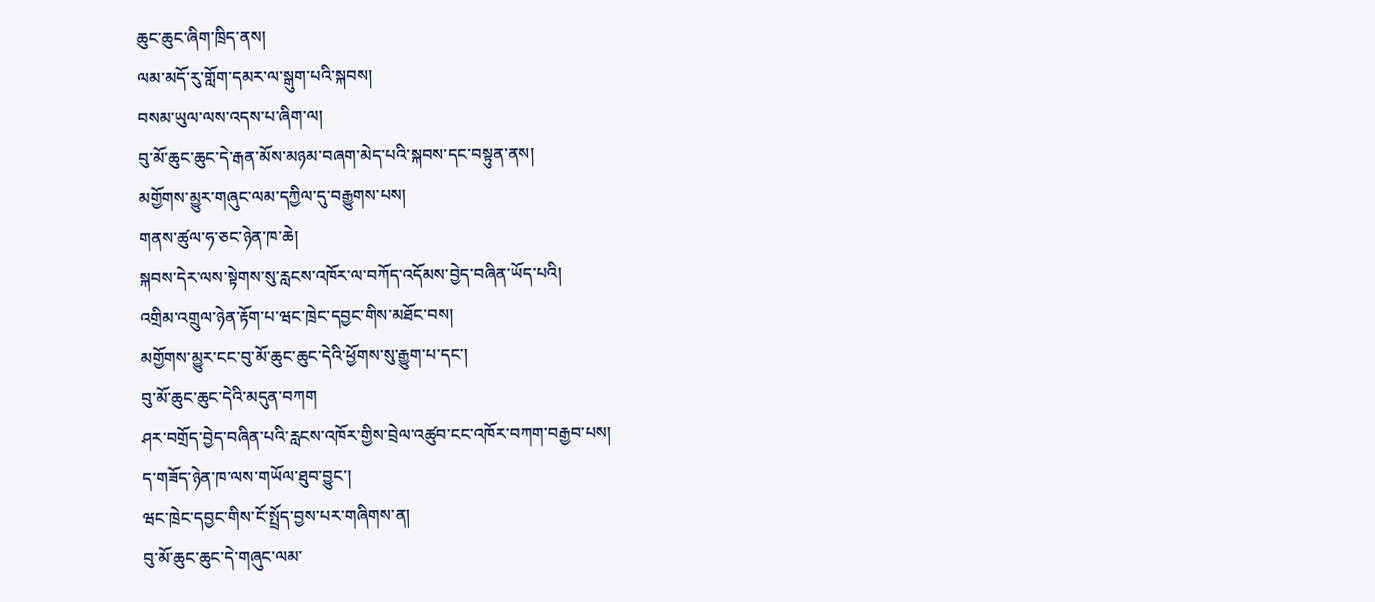ཆུང་ཆུང་ཞིག་ཁྲིད་ནས།
ལམ་མདོ་རུ་གློག་དམར་ལ་སྒུག་པའི་སྐབས།
བསམ་ཡུལ་ལས་འདས་པ་ཞིག་ལ།
བུ་མོ་ཆུང་ཆུང་དེ་རྒན་མོས་མཉམ་བཞག་མེད་པའི་སྐབས་དང་བསྟུན་ནས།
མགྱོགས་མྱུར་གཞུང་ལམ་དཀྱིལ་དུ་བརྒྱུགས་པས།
གནས་ཚུལ་ཧ་ཅང་ཉེན་ཁ་ཆེ།
སྐབས་དེར་ལས་སྟེགས་སུ་རླངས་འཁོར་ལ་བཀོད་འདོམས་བྱེད་བཞིན་ཡོད་པའི།
འགྲིམ་འགྲུལ་ཉེན་རྟོག་པ་ཝང་ཁྲེང་དབྱང་གིས་མཐོང་བས།
མགྱོགས་མྱུར་ངང་བུ་མོ་ཆུང་ཆུང་དེའི་ཕྱོགས་སུ་རྒྱུག་པ་དང་།
བུ་མོ་ཆུང་ཆུང་དེའི་མདུན་བཀག
ཤར་བགྲོད་བྱེད་བཞིན་པའི་རླངས་འཁོར་གྱིས་བྲེལ་འཚུབ་ངང་འཁོར་བཀག་བརྒྱབ་པས།
ད་གཟོད་ཉེན་ཁ་ལས་གཡོལ་ཐུབ་བྱུང་།
ཝང་ཁྲེང་དབྱང་གིས་ངོ་སྤྲོད་བྱས་པར་གཞིགས་ན།
བུ་མོ་ཆུང་ཆུང་དེ་གཞུང་ལམ་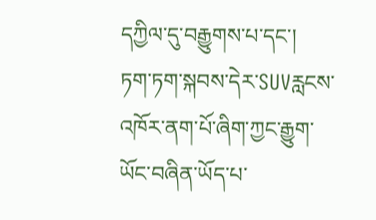དཀྱིལ་དུ་བརྒྱུགས་པ་དང་།
ཏག་ཏག་སྐབས་དེར་SUVརླངས་འཁོར་ནག་པོ་ཞིག་ཀྱང་རྒྱུག་ཡོང་བཞིན་ཡོད་པ་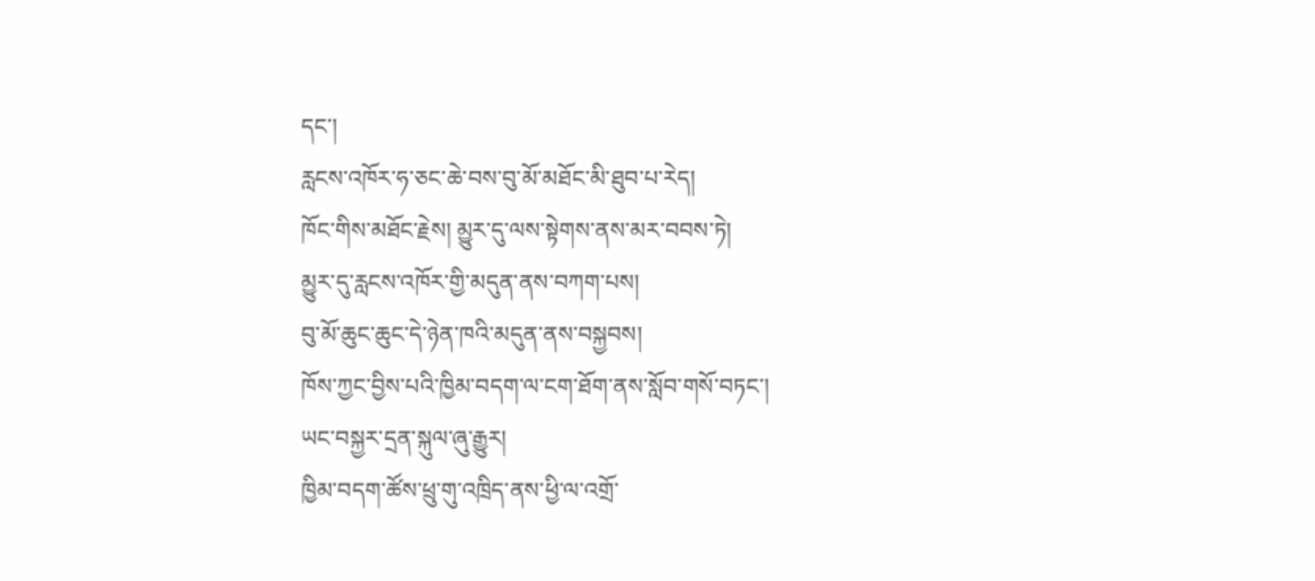དང་།
རླངས་འཁོར་ཧ་ཅང་ཆེ་བས་བུ་མོ་མཐོང་མི་ཐུབ་པ་རེད།
ཁོང་གིས་མཐོང་རྗེས། མྱུར་དུ་ལས་སྟེགས་ནས་མར་བབས་ཏེ།
མྱུར་དུ་རླངས་འཁོར་གྱི་མདུན་ནས་བཀག་པས།
བུ་མོ་ཆུང་ཆུང་དེ་ཉེན་ཁའི་མདུན་ནས་བསྐྱབས།
ཁོས་ཀྱང་བྱིས་པའི་ཁྱིམ་བདག་ལ་ངག་ཐོག་ནས་སློབ་གསོ་བཏང་།
ཡང་བསྐྱར་དྲན་སྐུལ་ཞུ་རྒྱུར།
ཁྱིམ་བདག་ཚོས་ཕྲུ་གུ་འཁྲིད་ནས་ཕྱི་ལ་འགྲོ་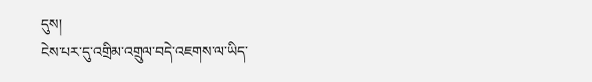དུས།
ངེས་པར་དུ་འགྲིམ་འགྲུལ་བདེ་འཇགས་ལ་ཡིད་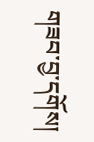གཟབ་བྱ་དགོས།